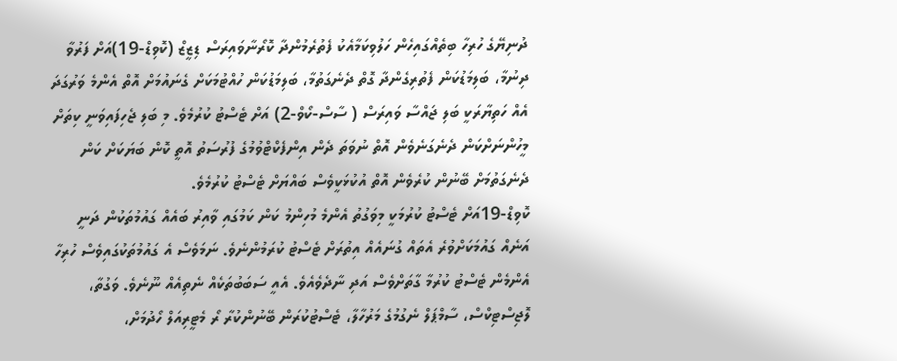ދުނިޔޭގެ ހުރިހާ ބިތެއްގައިހެން ހަލުވިކަމާއެކު ފެތުރެމުންދާ ކޮރޯނާވައިރަސް ޑިޒީޒް (ކޮވިޑް-19)އަށް ފަރުވާ ދިނުމާ، ބަލިމަޑުކަން ފެތުރިގެންދާ ގޮތް ދެނެގަތުމާ، ބަލިމަޑުކަން ހުއްޓުމަކަށް ގެނައުމަށް އޮތް އެންމެ ވަރުގަދަ އެއް ހަތިޔާރަކީ ބަލި ޖައްސާ ވައިރަސް ( ސާސް-ކޯވް-2) އަށް ޓެސްޓު ކުރުމެވެ. މި ބަލި ޖެހިފައިވަނީ ކިތަށް މީހުންނަށްކަން ދެނެގަނެވެން އޮތް ނުވަތަ ދެން އިންފެކްޓްވުމުގެ ފުރުސަތު އޮތީ ކޮން ބަޔަކަށް ކަން ދެނެގަތުމަށް ބޭނުން ކުރެވެން އޮތް އުކުޅަކީވެސް ބައްޔަށް ޓެސްޓު ކުރުމެވެ.
ކޮވިޑް-19އަށް ޓެސްޓު ކުރުމަކީ މިވަގުތު އެންމެ މުހިންމު ކަން ކަމުގައި ވާއިރު ބައެއް ގައުމުތަކުން ދަނީ އަނެއް ގައުމަކަށްވުރެ އެތައް ގުނައެއް އިތުރަށް ޓެސްޓު ކުރަމުންނެވެ. ނަމަވެސް އެ ގައުމުތަކުގައިވެސް ހުރިހާ އެންމެން ޓެސްޓު ކުރުމާ ގާތަށްވެސް އަދި ނާދެވެއެވެ. އެއީ ސަބަބުތަކެއް ނެތިއެއް ނޫނެވެ. ވަގުތާ، ލޮޖިސްޓިކްސް، ސާމްޕަލް ނެގުމުގެ މަރުހާލާ، ޓެސްޓުކުރަން ބޭނުންކުރާ ރޯ މެޓީރިއަލް ހޯދުމަށް،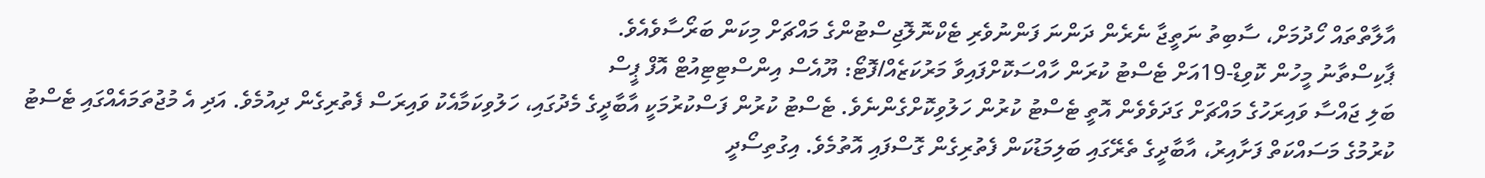އާލާތްތައް ހޯދުމަށް، ސާބިތު ނަތީޖާ ނެރެން ދަންނަ ފަންނުވެރި ޓެކްނޮލޮޖިސްޓުންގެ މައްޗަށް މިކަން ބަރޯސާވެއެވެ.
ޕާކިސްތާނު މީހުން ކޮވިޑް-19އަށް ޓެސްޓު ކުރަން ހާއްސަކޮށްފައިވާ މަރުކަޒެއް/ފޮޓޯ: ޔޫއެސް އިންސްޓިޓިއުޓް އޮފް ޕީސް
ބަލި ޖައްސާ ވައިރަހުގެ މައްޗަށް ގަދަވެވެން އޮތީ ޓެސްޓު ކުރުން ހަލުވިކޮށްގެންނެވެ. ޓެސްޓު ކުރުން ފަސްކުރުމަކީ އާބާދީގެ މެދުގައި، ހަލުވިކަމާއެކު ވައިރަސް ފެތުރިގެން ދިއުމެވެ. އަދި އެ މުޖުތަމައެއްގައި ޓެސްޓު ކުރުމުގެ މަސައްކަތް ފަށާއިރު، އާބާދީގެ ތެރޭގައި ބަލިމަޑުކަން ފެތުރިގެން ގޮސްފައި އޮތުމެވެ. އިގުތިސޯދީ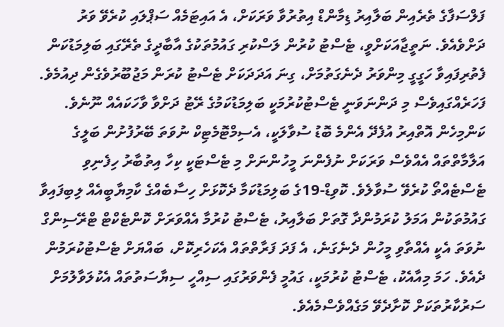ފަލްސަފާގެ ތެރެއިން ބަލާއިރު ޑިމާންޑް އިތުރުވާ ވަރަކަށް، އެ އައިޓަމެއް ސަޕްލައި ކުރެވޭ ވަރު ދަށްވެއެވެ. ނަތީޖާއަކަށްވީ، ޓެސްޓު ކުރުން ލަސްކުރި ގައުމުތަކުގެ އާބާދީގެ ތެރޭގައި ބަލިމަޑުކަން ފެތުރިފައިވާ ހަގީގީ މިންވަރު ދެނެގަތުމަށް، ގިނަ އަދަދަކަށް ޓެސްޓު ކުރަން މަޖުބޫރުވެގެން ދިއުމެވެ.
ފަހަރެއްގައިވެސް މި ދަންނަވަނީ ޓެސްޓުކުރުމަކީ ބަލިމަޑުކަމުގެ ރޭޓު ދަށްވާ ވާހަކައެއް ނޫނެވެ. ކަންމިހެން އޮތްއިރު އުފެދޭ އެންމެ ބޮޑު ސުވާލަކީ، އެސިމްޓޮމެޓިކް ނުވަތަ ބޭރުފުށުން ބަލީގެ އަލާމާތްތައް އެއްވެސް ވަރަކަށް ނުފެންނަ މީހުންނަށް މި ޓެސްޓަކީ ކިހާ އިތުބާރު ހިފެނިވި ޓެސްޓެއްތޯ ކުރެވޭ ސުވާލެވެ. ކޮވިޑް-19ގެ ބަލިމަޑުކަމާ ދެކޮޅަށް ހިސާބެއްގެ ކާމިޔާބީއެއް ލިބިފައިވާ ގައުމުތަކުން އަމަލު ކުރަމުންދާ ގޮތަށް ބަލާއިރު، ޓެސްޓު ކުރުމާ އެއްވަރަށް ކޮންޓެކްޓް ޓްރޭސިންގް ނުވަތަ އެކީ އެއްތާވި މީހުން ދެނެގަނެ، އެ ފަދަ ފަރާތްތައް އެކަހެރިކޮށް، ބައްޔަށް ޓެސްޓުކުރަމުން ދެއެވެ. ހަމަ މިއާއެކު، ޓެސްޓު ކުރުމަކީ، ގައުމީ ފެންވަރުގައި ސިއްހީ ސިޔާސަތުތައް އެކުލަވާލުމަށް ސަރުކާރުތަކަށް ކޮށާދެވޭ މަގެއްވެސްމެއެވެ.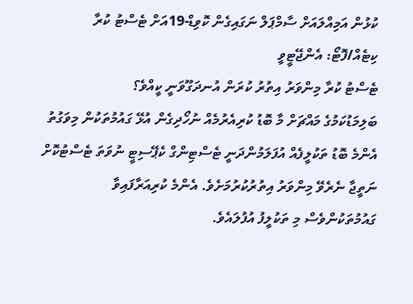ކުޅުން އަމިއްލައަށް ސާމްޕަލް ނަގައިގެން ކޮވިޑް-19އަށް ޓެސްޓު ކުރާ ކިޓެއް/ފޮޓޯ: އެންޖޭޓީވީ
ޓެސްޓު ކުރާ މިންވަރު އިތުރު ކުރަން އުނދަގޫވަނީ ކީއްވެ؟
ބަލިމަޑުކަމުގެ މައްޗަށް މާ ބޮޑު ކުރިއެރުމެއް ނުހޯދިގެން އުޅޭ ގައުމުތަކުން މިވަގުތު އެންމެ ބޮޑު ތަކުލީފެއް އުފަލަމުންދަނީ ޓެސްޓިންގް ކެޕޭސިޓީ ނުވަތަ ޓެސްޓުކޮށް ނަތީޖާ ނެރެވޭ މިންވަރު އިތުރުކުރުމަށެވެ. އެންމެ ކުރިއަރާފައިވާ ގައުމުތަކުންވެސް މި ތަކުލީފު އުފުލައެވެ.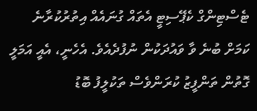ޓެސްޓިންގް ކެޕޭސިޓީ އެތައް ގުނައެއް އިތުރުކުރާނެ ކަމަށް ބުނެ ވާ ވައުދަކުން ނުފުދެއެވެ. އެހެނީ، އެއީ އަމަލީ ގޮތުން ތަންފީޒު ކުރަންވެސް ތަކުލީފު ބޮޑު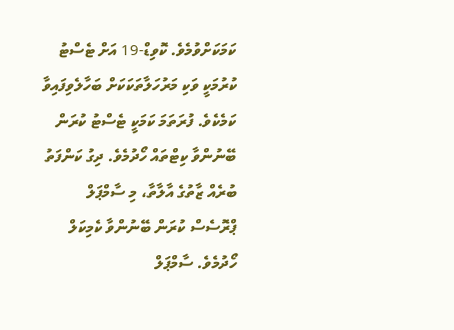ކަމަކަށްވުމެވެ. ކޮވިޑް-19 އަށް ޓެސްޓު ކުރުމަކީ ވަކި މަރުހަލާތަކަކަށް ބަހާލެވިފައިވާ ކަމެކެވެ. ފުރަތަމަ ކަމަކީ ޓެސްޓު ކުރަން ބޭނުންވާ ކިޓްތައް ހޯދުމެވެ. ދިގު ކަންފަތު ބުރެއް ޒާތުގެ އާލާތާ، މި ސާމްޕަލް ޕްރޮސެސް ކުރަން ބޭނުންވާ ކެމިކަލް ހޯދުމެވެ. ސާމްޕަލް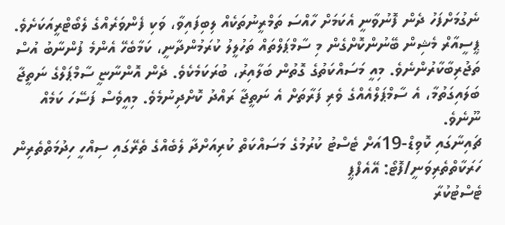ނެގުމަށްފަހު ދެން ފޮނުވާނީ އެކަމަށް ހާއްސަ ތަމްރީނުތަކެއް ލިބިފައިވާ، ވަކި ފެންވަރެއްގެ ލެބޯޓްރީއަކަށެވެ. ޕީސީއާރް މެޝިން ބޭނުންކޮށްގެން މި ސާމްޕަލްތައް ތަހުލީލު ކުރަމުންދާނީ، ކަމާބެހޭ އެންމެ ފުންނާބު އުސް ތަޖުރިބާކާރުންނެވެ. މިއީ މަސައްކަތުގެ ގޮތުން ބަލާއިރު، ބުރަކަމެކެވެ. ދެން އޮންނާޏީ ސާމްޕަލްގެ ނަތީޖާ ބަލައިގަތުމާ، އެ ސާމްޕަލްއެއްގެ ވެރި ފަރާތަށް އެ ނަތީޖާ ރައްދު ކޮށްދިނުމެވެ. މިއީވެސް ފަސޭހަ ކަމެއް ނޫނެވެ.
ޗައިނާގައި ކޮވިޑް-19އަށް ޓެސްޓު ކުރުމުގެ މަސައްކަތް ކުރިއަށްދާ ލެބެއްގެ ތެރޭގައި ސިއްހީ ހިދުމަތްތެރިން ހަރަކާތްތެރިވަނީ/ފޮޓޯ: އޭއެފްޕީ
ޓެސްޓުކުރާ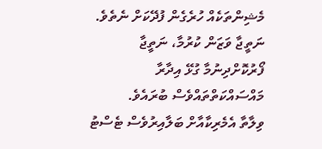މެޝިންތަކެއް ހުރެގެން ފުދޭކަށް ނެތެވެ. ނަތީޖާ ވަޒަން ކުރުމާ، ނަތީޖާ ފޯރުކޮށްދިނުމާ ގުޅޭ އިދާރާ މައްސައްކަތްތައްވެސް ބުރައެވެ.
ވިލާތާ އެމެރިކާއާށް ބަލާއިރުވެސް ޓެސްޓު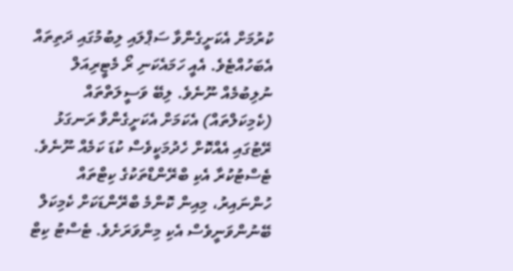ކުރުމަށް އެކަށީގެންވާ ސަޕްލައި ލިބުމުގައި ދަތިތައް އެބަހުއްޓެވެ. އެއީ ހަމައެކަނި ރޯ މެޓީރިއަލް ނުލިބުމެއް ނޫނެވެ. ލިބޭ ވަސީލަތްތައް (ކެމިކަލްތައް) އެކަމަށް އެކަށީގެންވާ ރަނގަޅު ރޭޓުގައި އެއްކޮށް ހެދުމަކީވެސް ކުޑަ ކަމެއް ނޫނެވެ. ޓެސްޓުކުރާ އެކި ބްރޭންޑްތަކުގެ ކިޓްތައް ހުންނައިރު، މިއިން ކޮންމެ ބްރޭންޑަކަށް ކެމިކަލް ބޭނުންވަނީވެސް އެކި މިންވަރަށެވެ. ޓެސްޓު ކިޓް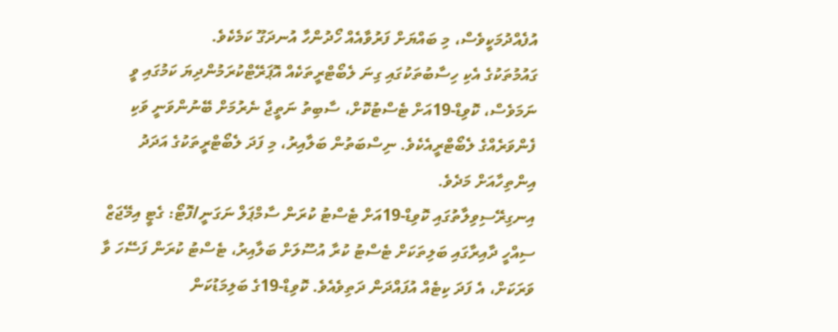އުފެއްދުމަކީވެސް، މި ބައްޔަށް ފަރުވާއެއް ހޯދުންހާ އުނދަގޫ ކަމެކެވެ.
ގައުމުތަކުގެ އެކި ހިސާބުތަކުގައި ގިނަ ލެބޯޓްރީތަކެއް އޮޕަރޭޓްކުރަމުންދިޔަ ކަމުގައި ވީ ނަމަވެސް، ކޮވިޑް-19އަށް ޓެސްޓުކޮށް، ސާބިތު ނަތީޖާ ނެރުމަށް ބޭނުންވަނީ ވަކި ފެންވަރެއްގެ ލެބޯޓްރީއެކެވެ. ނިސްބަތުން ބަލާއިރު، މި ފަދަ ލެބޯޓްރީތަކުގެ އަދަދު އިންތިހާއަށް މަދެވެ.
އިނގިރޭސިވިލާތުގައި ކޮވިޑް-19އަށް ޓެސްޓު ކުރަން ސާމްޕަލް ނަގަނީ/ފޮޓޯ: ގެޓީ އިމޭޖަޒް
ސިއްހީ ދާއިރާގައި ބަލިތަކަށް ޓެސްޓު ކުރާ އުސޫލަށް ބަލާއިރު، ޓެސްޓު ކުރަން ފަސޭހަ ވާ ވަރަކަށް، އެ ފަދަ ކިޓެއް އުފައްދަން ދަތިވެއެވެ. ކޮވިޑް-19ގެ ބަލިމަޑުކަން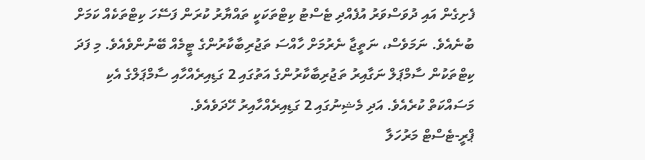ފެށިގެން އައި ދުވަސްވަރު އުފެއްދި ޓެސްޓު ކިޓްތަކަކީ ތައްޔާރު ކުރަން ފަސޭހަ ކިޓްތަކެއް ކަމަށް ބުނެއެވެ. ނަމަވެސް، ނަތީޖާ ނެރުމަށް ހާއްސަ ތަޖުރިބާކާރުންގެ ޓީމެއް ބޭނުންވެއެވެ. މި ފަދަ ކިޓްތަކުން ސާމްޕަލް ނަގާއިރު ތަޖުރިބާކާރުންގެ އަތުގައި 2 ގަޑިއިރެއްހާއި ސާމްޕަލްގެ އެކި މަސައްކަތް ކުރެއެވެ. އަދި މެޝިނުގައި 2 ގަޑިއިރެއްހާއިރު ހޭދަވެއެވެ.
ޕްރީ-ޓެސްޓް މަރުހަލާ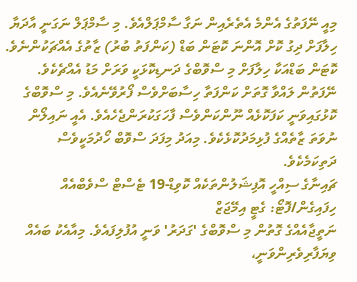މިއީ ނޭފަތުގެ އެންމެ އެތެރެއިން ނަގާ ސާމްޕަލްއެވެ. މި ސާމްޕަލް ނަގަނީ އާދަޔާ ހިލާފަށް ދިގު ކޮށް އޮންނަ ކޮޓަން ބަޑް (ކަންފަތު ބުރު) ޒާތުގެ އެއްޗަކުންނެވެ. ކޮޓަން ބަޑްއަކާ ހިލާފަށް މި ސްވޮބްގެ ދަނޑިކޮޅަކީ ވަރަށް މަޑު އެއްޗެކެވެ. ނޭފަތުން ލައްވާ ގޮތަށް ކަންފަތާ ހިސާބަށްވެސް ފޯރުވޭނެއެވެ. މި ސްވޮބްގެ ކޮޅުގައިވަނީ ކަފަކޮޅެއް ނޫންކަންވެސް ފާހަގަކުރަންޖެހެއެވެ. އެއީ ނައިލޯން ނުވަތަ ޒާތެއްގެ ފުޅިމަދުކޮޅެކެވެ. މިއަދު މިފަދަ ސްވޮބް ހޯދުމަކީވެސް ދަތިކަމެކެވެ.
ޗައިނާގެ ސިއްހީ އޮފިޝަލުންތަކެއް ކޮވިޑް-19 ޓެސްޓް ސްވެބްއެއް ހިފައިގެން/ފޮޓޯ: ގެޓީ އިމޭޖަޒް
ނަތީޖާއެއްގެ ގޮތުން މި ސްވޮބްގެ 'ގަދަރު' ވަނީ އުފުލިފައެވެ. މިއާއެކު ބައެއް ވިޔަފާރިވެރިންވަނީ،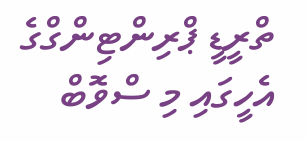ތްރީޑީ ޕްރިންޓިންގްގެ އެހީގައި މި ސްވޮބް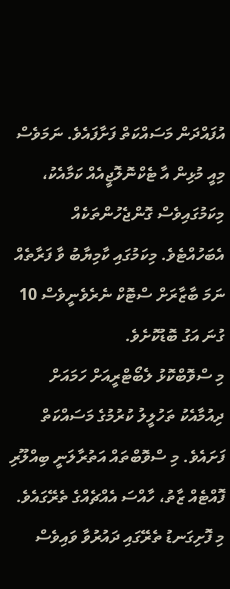އުފައްދަން މަސައްކަތް ފަށާފައެވެ. ނަމަވެސް މިއީ މުޅިން އާ ޓެކްނޮލޮޖީއެއް ކަމާއެކު، މިކަމުގައިވެސް ގޮންޖެހުންތަކެއް އެބަހުއްޓެވެ. މިކަމުގައި ކާމިޔާބު ވާ ފަރާތެއް ނަމަ ބާޒާރަށް ސްޓޮކް ނެރެވެނީވެސް 10 ގުނަ އަގު ބޮޑުކޮށެވެ.
މި ސްވޮބްކޮޅު ލެބޯޓްރީއަށް ހަމައަށް ދިއުމާއެކު ތަހުލީލު ކުރުމުގެ މަސައްކަތް ފަށައެވެ. މި ސްވޮބްތައް އަތުރާލަނީ ބިއްލޫރި ފޮއްޓެއް ޒާތު، ހާއްސަ އެއްޗެއްގެ ތެރޭގައެވެ. މި ފޮށިގަނޑު ތެރޭގައި ދައުރުވާ ވައިވެސް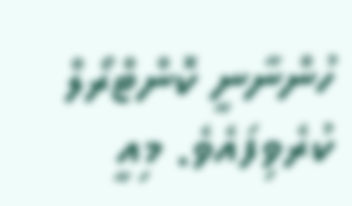ހުންނާނީ ކޮންޓްރޯލް ކުރެވިފައެވެ. މިއީ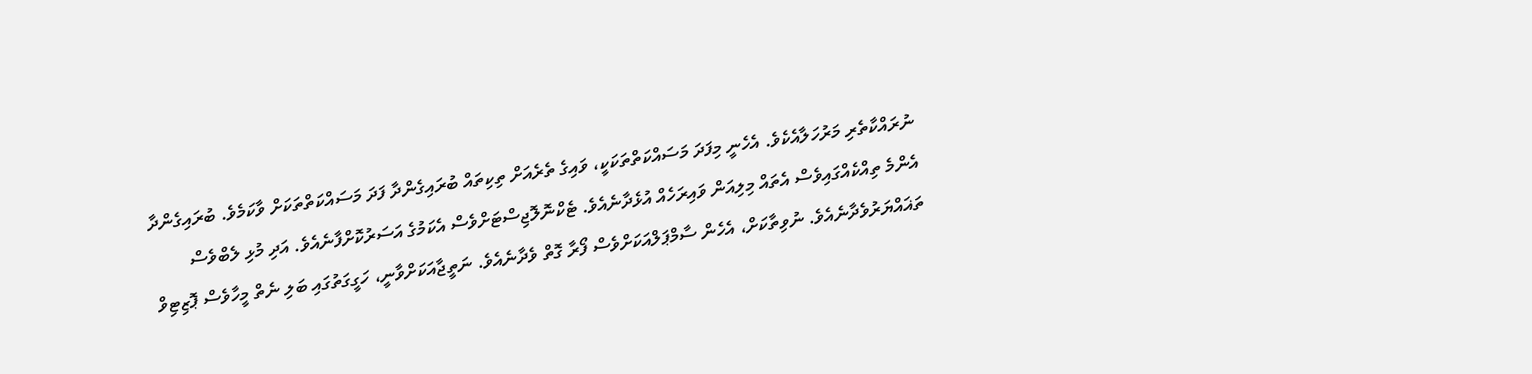ނުރައްކާތެރި މަރުހަލާއެކެވެ. އެހެނީ މިފަދަ މަސައްކަތްތަކަކީ، ވައިގެ ތެރެއަށް ތިކިތައް ބުރައިގެންދާ ފަދަ މަސައްކަތްތަކަށް ވާކަމެވެ. ބުރައިގެންދާ އެންމެ ތިއްކެއްގައިވެސް އެތައް މިލިއަން ވައިރަހެއް އުޅެދާނެއެވެ. ޓެކްނޮލޮޖިސްޓަށްވެސް އެކަމުގެ އަސަރުކޮށްފާނެއެވެ. އަދި މުޅި ލެބްވެސް ތަޣައްޔަރުވެދާނެއެވެ. ނުވިތާކަށް، އެހެން ސާމްޕަލްއަކަށްވެސް ފޯރާ ގޮތް ވެދާނެއެވެ. ނަތީޖާއަކަށްވާނީ، ހަގީގަތުގައި ބަލި ނެތް މީހާވެސް ޕޮޒިޓިވް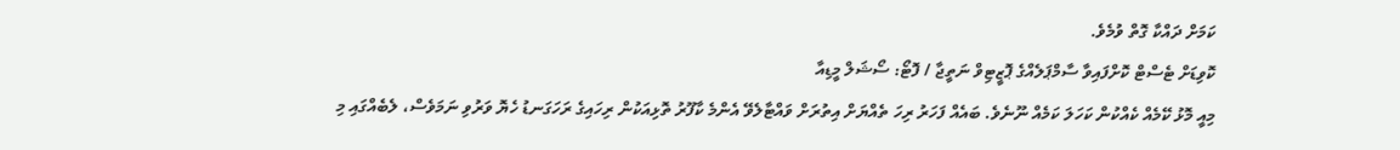ކަމަށް ދައްކާ ގޮތް ވުމެވެ.
ކޮވިޑަށް ޓެސްޓް ކޮށްފައިވާ ސާމްޕަލެއްގެ ޕޮޒީޓިވް ނަތީޖާ / ފޮޓޯ: ސޯޝަލް މީޑިއާ
މިއީ މޮޅު ކޭމެއް ކެއްކުން ކަހަލަ ކަމެއް ނޫނެވެ. ބައެއް ފަހަރު ރިހަ ތެއްޔަށް އިތުރަށް ވައްޓާލެވޭ އެންމެ ކާފޫރު ތޮޅިއަކުން ރިހައިގެ ރަހަގަނޑު ހެޔޮ ވަރުވި ނަމަވެސް، ލެބެއްގައި މި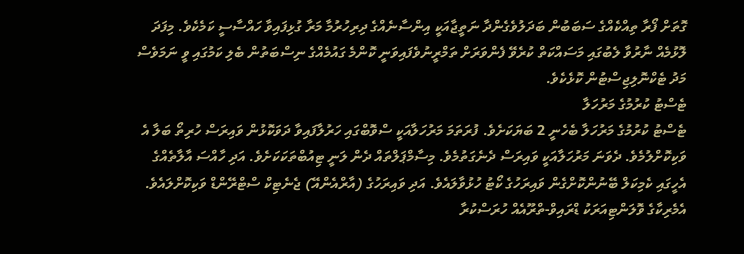ގޮތަށް ފޯރާ ތިއްކެއްގެ ސަބަބުން ބަދަލުވެގެންދާ ނަތީޖާއަކީ އިންސާނެއްގެ ދިރިހުރުމާ މަރާ ގުޅިފައިވާ ހައްސާސީ ކަމެކެވެ. މިފަދަ ލޮޅުމެއް ނާރުވާ ލެބުގައި މަސައްކަތް ކުރެވޭ ފެންވަރަށް ތަމްރީނުވެފައިވަނީ ކޮންމެ ގައުމެއްގެ ނިސްބަތުން ބެލި ކަމުގައި ވީ ނަމަވެސް މަދު ޓެކްނޮލިޖިސްޓުން ކޮޅެކެވެ.
ޓެސްޓު ކުރުމުގެ މަރުހަލާ
ޓެސްޓު ކުރުމުގެ މަރުހަލާ ބެހެނީ 2 ބަޔަކަށެވެ. ފުރަތަމަ މަރުހަލާއަކީ ސްވޮބްގައި ހަރުލާފައިވާ ދަވަކޮޅުން ވައިރަސް ހުރިތޯ ބަލާ އެ ވަކިކޮށްލުމެވެ. ދެވަނަ މަރުހަލާއަކީ ވައިރަސް ދެނެގަތުމެވެ. މިސާމްޕަލްތައް ދެން ލަނީ ޓިއުބްތަކަކަށެވެ. އަދި ހާއްސަ އާލާތެއްގެ އެހީގައި ކެމިކަލް ބޭނުންކޮށްގެން ވައިރަހުގެ ކޯޓު ހުޅުވާލައެވެ. އަދި ވައިރަހުގެ (އާރްއެންއޭ) ޖެނެޓިކް ސްޓްރޭންޑް ވަކިކޮށްލައެވެ.
އެމެރިކާގެ ވޮލަންޓިއަރަކު ޑްރައިވް-ތްރޫއެއް ހުރަސްކުރާ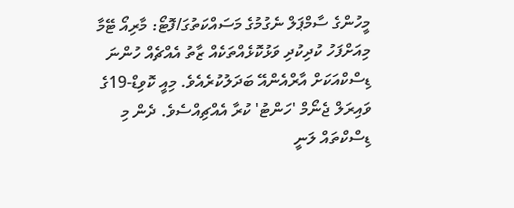މީހުންގެ ސާމްޕަލް ނެގުމުގެ މަސައްކަތުގަ/ފޮޓޯ: މާރިއޯ ޓޭމާ
މިއަށްފަހު ކުދިކުދި ވަޅުކޮޅެއްތަކެއް ޒާތު އެއްޗެއް ހުންނަ ޑިސްކްއަކަށް އާރްއެންއޭ ބަދަލުކުރެއެވެ. މިއީ ކޮވިޑް-19ގެ ވައިރަލް ޖެނޯމް 'ހަންޓު' ކުރާ އެއްޗިއްސެވެ. ދެން މި ޑިސްކްތައް ލަނީ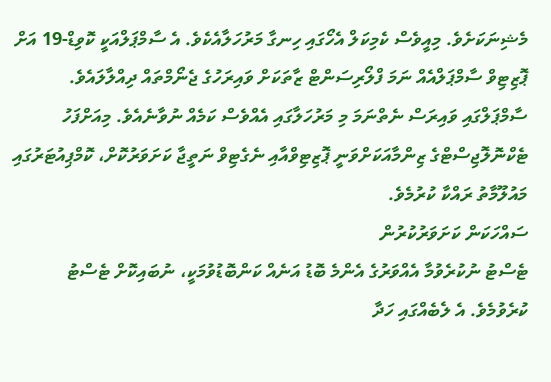މެޝިނަކަށެވެ. މިއީވެސް ކެމިކަލް އެހޯގައި ހިނގާ މަރުހަލާއެކެވެ. އެ ސާމްޕަލްއަކީ ކޮވިޑް-19 އަށް ޕޮޒިޓިވް ސާމްޕަލްއެއް ނަމަ ފްލޯރިސަންޓް ޒާތަކަށް ވައިރަހުގެ ޖެނޯމްތައް ދިއްލާލައެވެ. ސާމްޕަލްގައި ވައިރަސް ނެތްނަމަ މި މަރުހަލާގައި އެއްވެސް ކަމެއް ނުވާނެއެވެ. މިއަށްފަހު ޓެކްނޮލޮޖިސްޓްގެ ޒިންމާއަކަށްވަނީ ޕޮޒިޓިވްއާއި ނެގެޓިވް ނަތީޖާ ކަށަވަރުކޮށް، ކޮމްޕިއުޓަރުގައި މައުލޫމާތު ރައްކާ ކުރުމެވެ.
ސައްހަކަން ކަށަވަރުކުރުން
ޓެސްޓު ނުކުރެވުމާ އެއްވަރުގެ އެންމެ ބޮޑު އަނެއް ކަންބޮޑުވުމަކީ، ނުބައިކޮށް ޓެސްޓު ކުރެވުމެވެ. އެ ލެބެއްގައި ހަދާ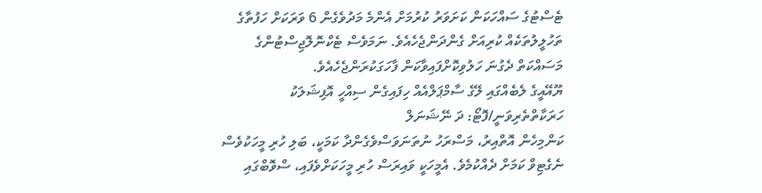ޓެސްޓުގެ ސައްހަކަން ކަށަވަރު ކުރުމަށް އެންމެ މަދުވެގެން 6 ވަރަކަށް ހަފުތާގެ ތަހުލީލުތަކެއް ކުރިއަށް ގެންދަންޖެހެއެވެ. ނަމަވެސް ޓެކްނޮލޮޖިސްޓުންގެ މަސައްކަތް ދެގުނަ ހަލުވިކޮށްފައިވާކަން ފާހަގަކުރަންޖެހެއެވެ.
ޔޫއޭއީގެ ލެބެއްގައި ލޭގެ ސާމްޕަލްއެއް ހިފައިގެން ސިއްހީ އޮފިޝަލަކު ހަރަކާތްތެރިވަނީ/ފޮޓޯ: ދަ ނޭޝަނަލް
ކަންމިހެން އޮތްއިރު، މަސްރަހު ނުތަނަވަސްވެގެންދާ ކަމަކީ، ބަލި ހުރި މީހަކުވެސް ނެގެޓިވް ކަމަށް ދެއްކުމެވެ. އެމީހަކީ ވައިރަސް ހުރި މީހަކަށްވެފައި، ސްވޮބްގައި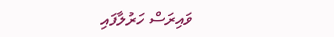ވައިރަސް ހަރުލާފައި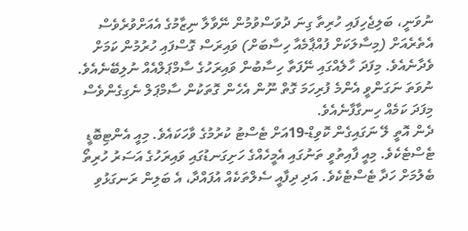ނުވަނީ، ބަލިޖެހިފައި ހުރިތާ ގިނަ ދުވަސްވުމުން ނޭވާލާ ނިޒާމުގެ އެއަށްވުރެވެސް އެތެރެއަށް (މިސާލަކަށް ފުއްޕާމެއާ ހިސާބަށް) ވައިރަސް ގޮސްފައި ހުރުމުން ކަމަށް ވެދާނެއެވެ. މިފަދަ ހާލެއްގައި ނޭފަތާ ހިސާބުން ވައިރަހުގެ ސާމްޕަލްއެއް ނުލިބޭނެއެވެ. ނުވަތަ ނަގަންވީ އެންމެ ފުރިހަމަ ގޮތް ނޫން އެހެން ގޮތަކުން ސާމްޕަލް ނެގިގެންވެސް މިފަދަ ކަމެއް ހިނގާފާނެއެވެ.
ދެން އޮތީ ލޭ ނަގައިގެން ކޮވިޑް-19އަށް ޓެސްޓު ކުރުމުގެ ވާހަކައެވެ. މިއީ އެންޓިބޮޑީ ޓެސްޓެކެވެ. މިއީ ފާއިތުވީ ތަނުގައި އެމީހެއްގެ ހަށިގަނޑުގައި ވައިރަހުގެ އަސަރު ހުރިތޯ ބެލުމަށް ހަދާ ޓެސްޓެކެވެ. އަދި ދިފާއީ ސެލްތަކެއް އުފައްދާ، އެ ބަލިން ރަނގަޅުވި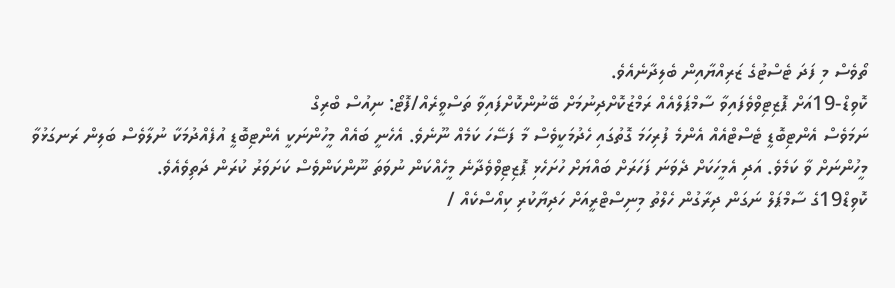ތޯވެސް މި ފަދަ ޓެސްޓުގެ ޒަރިއްޔާއިން ބެލިދާނެއެވެ.
ކޮވިޑް-19އަށް ޕޮޒިޓިވްވެފައިވާ ސާމްޕަލްއެއް ރަމްޒުކޮށްދިނުމަށް ބޭނުންކޮށްފައިވާ ތަސްވީރެއް/ފޮޓޯ: ނިއުސް ބްރިގް
ނަމަވެސް އެންޓިބޮޑީ ޓެސްޓްއެއް އެންމެ ފުރިހަމަ ގޮތުގައި ހެދުމަކީވެސް މާ ފަސޭހަ ކަމެއް ނޫނެވެ. އެހެނީ ބައެއް މީހުންނަކީ އެންޓިބޮޑީ އުފެއްދުމަކާ ނުލާވެސް ބަލިން ރަނގަޅުވާ މީހުންނަށް ވާ ކަމެވެ. އަދި އެމީހަކަށް ދެވަނަ ފަހަރަށް ބައްޔަށް ހުށަހެޅި ޕޮޒިޓިވްވެދާނެ މީހެއްކަން ނުވަތަ ނޫންކަންވެސް ކަށަވަރު ކުރަން ދަތިވެއެވެ.
ކޮވިޑް19ގެ ސާމްޕަލް ނަގަން ދިރާގުން ހެލްތު މިނިސްޓްރީއަށް ހަދިޔާކުރި ކިއޯސްކެއް /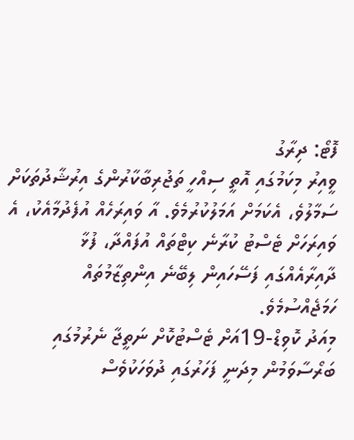ފޮޓޯ: ދިރާގު
ވީއިރު މިކަމުގައި އޮތީ ސިއްހީ ތަޖުރިބާކާރުންގެ އިރުޝާދުތަކަށް ސަމާލުވެ، އެކަމަށް އަމަލުކުރުމެވެ. އާ ވައިރަހެއް އުފެދުމާއެކު، އެ ވައިރަހަށް ޓެސްޓު ކުރާނެ ކިޓްތައް އުފައްދާ، ފުޅާ ދާއިރާއެއްގައި ފަސޭހައިން ލިބޭނެ އިންތިޒާމުތައް ހަމަޖެއްސުމެވެ.
މިއަދު ކޮވިޑް-19އަށް ޓެސްޓުކޮށް ނަތީޖާ ނެރުމުގައި ބަރޯސާވަމުން މިދަނީ ފަހަރުގައި ދުވަހަކުވެސް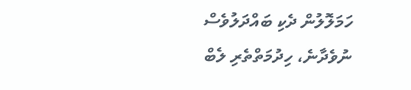ހަމަލޮލުން ދެކި ބައްދަލުވެސް ނުވެދާނެ، ހިދުމަތްތެރި ލެބް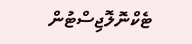ޓެކްނޮލޮޖިސްޓުން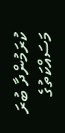ކުރަމުންދާ ބުރަ މަސައްކަތުގެ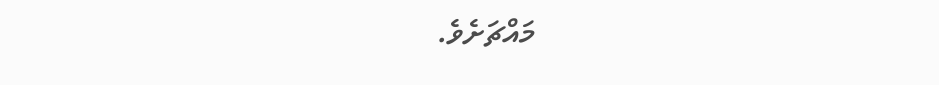މައްޗަށެވެ.